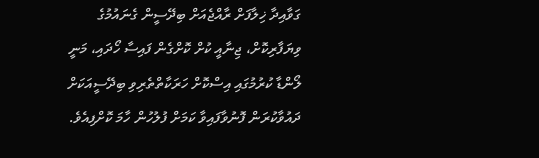ގަވާއިދާ ޚިލާފަށް ރާއްޖެއަށް ބިދޭސީން ގެނައުމުގެ ވިޔަފާރިކޮށް، ޖިނާއީ ކުށް ކޮށްގެން ފައިސާ ހޯދައި، މަނީ ލޯންޑާ ކުރުމުގައި އިސްކޮށް ހަރަކާތްތެރިވި ބިދޭސީއަކަށް ދައުވާކުރަން ފޮނުވާފައިވާ ކަމަށް ފުލުހުން ހާމަ ކޮށްފިއެވެ.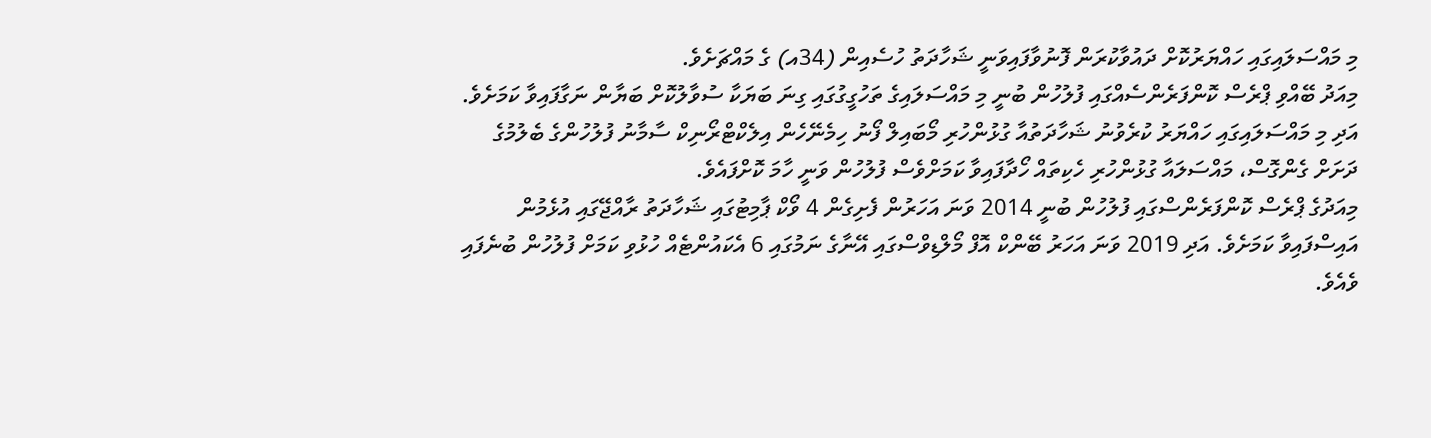މި މައްސަލައިގައި ހައްޔަރުކޮށް ދައުވާކުރަން ފޮނުވާފައިވަނީ ޝަހާދަތު ހުސެއިން (34އ) ގެ މައްޗަށެވެ.
މިއަދު ބޭއްވި ޕްރެސް ކޮންފަރެންސެއްގައި ފުލުހުން ބުނީ މި މައްސަލައިގެ ތަހުގީގުގައި ގިނަ ބަޔަކާ ސުވާލުކޮށް ބަޔާން ނަގާފައިވާ ކަމަށެވެ. އަދި މި މައްސަލައިގައި ހައްޔަރު ކުރެވުނު ޝަހާދަތުއާ ގުޅުންހުރި މޯބައިލް ފޯނު ހިމެނޭހެން އިލެކްޓްރޯނިކް ސާމާނު ފުލުހުންގެ ބެލުމުގެ ދަށަށް ގެންގޮސް، މައްސަލައާ ގުޅުންހުރި ހެކިތައް ހޯދާފައިވާ ކަމަށްވެސް ފުލުހުން ވަނީ ހާމަ ކޮށްފައެވެ.
މިއަދުގެ ޕްރެސް ކޮންފަރެންސްގައި ފުލުހުން ބުނީ 2014 ވަނަ އަހަރުން ފެށިގެން 4 ވޯކް ޕާމިޓުގައި ޝަހާދަތު ރާއްޖޭގައި އުޅެމުން އައިސްފައިވާ ކަމަށެވެ. އަދި 2019 ވަނަ އަހަރު ބޭންކް އޮފް މޯލްޑިވްސްގައި އޭނާގެ ނަމުގައި 6 އެކައުންޓެއް ހުޅުވި ކަމަށް ފުލުހުން ބުނެފައި ވެއެވެ.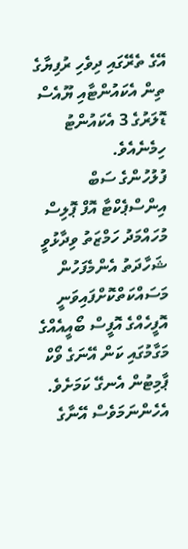އޭގެ ތެރޭގައި ދިވެހި ރުފިޔާގެ ތިން އެކައުންޓާއި ޔޫއެސް ޑޮލަރުގެ 3 އެކައުންޓު ހިމެނެއެވެ.
ފުލުހުންގެ ސަބް އިންސްޕެކްޓާ އޮފް ޕޮލިސް މުހައްމަދު ހަމްޒަތު ވިދާޅުވީ ޝަހާދަތު އެންމެފަހުން މަސައްކަތްކޮށްފައިވަނީ އޮފީހެއްގެ އޮފީސް ބޯއީއެއްގެ މަގާމުގައި ކަން އޭނަގެ ވޯކް ޕާމިޓުން އެނގޭ ކަމަށެވެ.
އެހެންނަމަވެސް އޭނާގެ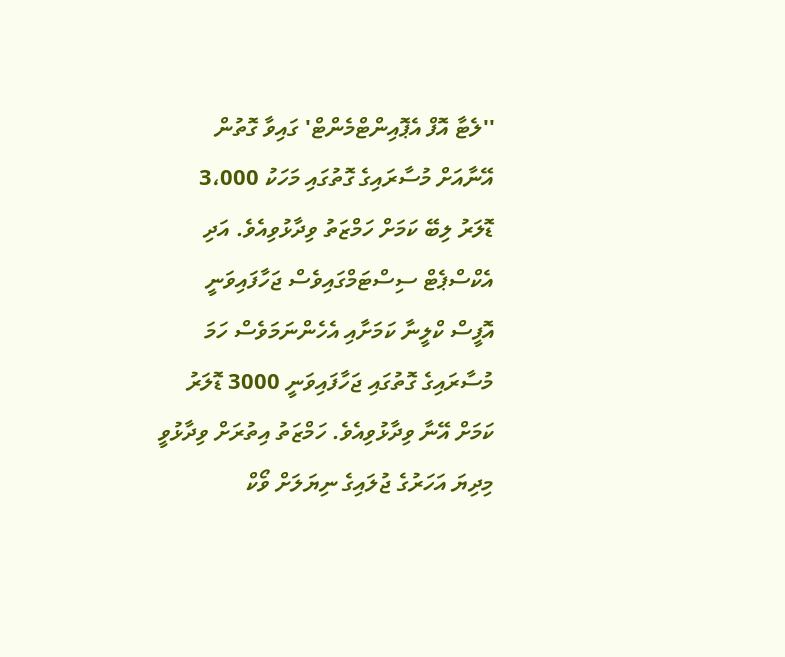''ލެޓާ އޮފް އެޕޮއިންޓްމެންޓް' ގައިވާ ގޮތުން އޭނާއަށް މުސާރައިގެ ގޮތުގައި މަހަކު 3،000 ޑޮލަރު ލިބޭ ކަމަށް ހަމްޒަތު ވިދާޅުވިއެވެ. އަދި އެކްސްޕެޓް ސިސްޓަމްގައިވެސް ޖަހާފައިވަނީ އޮފީސް ކްލީނާ ކަމަށާއި އެހެންނަމަވެސް ހަމަ މުސާރައިގެ ގޮތުގައި ޖަހާފައިވަނީ 3000 ޑޮލަރު ކަމަށް އޭނާ ވިދާޅުވިއެވެ. ހަމްޒަތު އިތުރަށް ވިދާޅުވީ މިދިޔަ އަހަރުގެ ޖުލައިގެ ނިޔަލަށް ވޯކް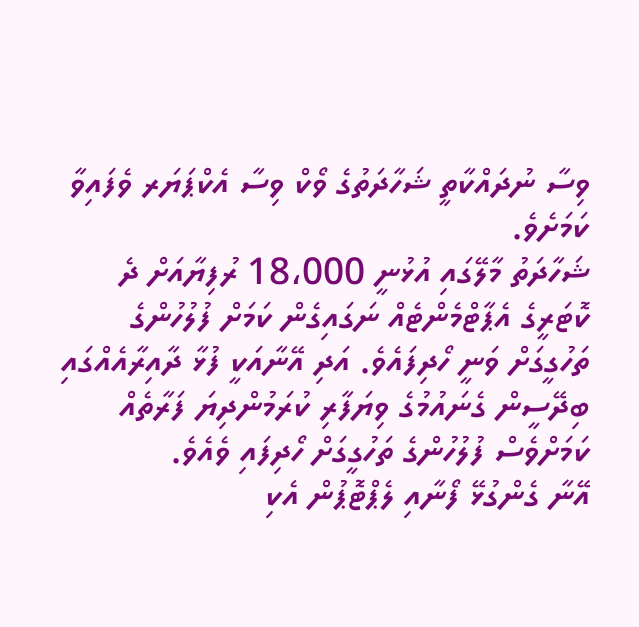ވިސާ ނުދައްކާތީ ޝަހާދަތުގެ ވޯކް ވިސާ އެކްޕަޔަރ ވެފައިވާ ކަމަށެވެ.
ޝަހާދަތު މާލޭގައި އުޅުނީ 18،000 ރުފިޔާއަށް ދެ ކޮޓަރީގެ އެޕާޓްމެންޓެއް ނަގައިގެން ކަމަށް ފުލުހުންގެ ތަހުގީގަށް ވަނީ ހޯދިފައެވެ. އަދި އޭނާއަކީ ފުޅާ ދާއިރާއެއްގައި ބިދޭސީން ގެނައުމުގެ ވިޔަފާރި ކުރަމުންދިޔަ ފަރާތެއް ކަމަށްވެސް ފުލުހުންގެ ތަހުގީގަށް ހޯދިފައި ވެއެވެ.
އޭނާ ގެންގުޅޭ ފޯނާއި ލެޕްޓޮޕުން އެކި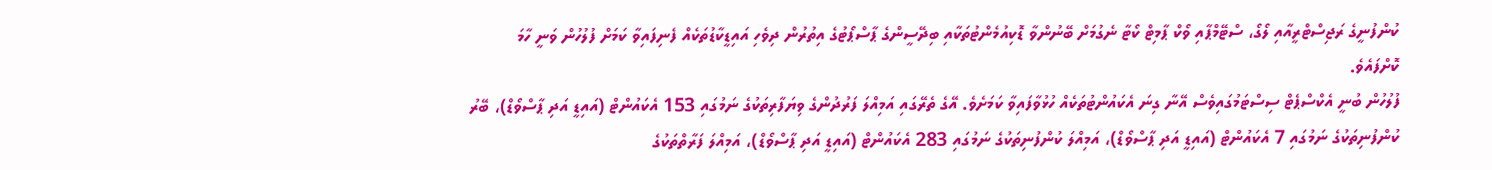ކުންފުނީގެ ރަޖިސްޓްރީއާއި ލޯގޯ، ސްޓޭމްޕާއި ވޯކް ޕާމިޓް ކޯޓާ ނެގުމަށް ބޭނުންވާ ޑޮކިއުމެންޓުތަކާއި ބިދޭސީންގެ ޕާސްޕޯޓުގެ އިތުރުން ދިވެހި އައިޑީކާޑުތަކެއް ފެނިފައިވާ ކަމަށް ފުލުހުން ވަނީ ހާމަ ކޮށްފައެވެ.
ފުލުހުން ބުނީ އެކްސްޕެޓް ސިސްޓަމުގައިވެސް އޭނާ ގިނަ އެކައުންޓުތަކެއް ހުޅުވާފައިވާ ކަމަށެވެ. އޭގެ ތެރޭގައި އަމިއްލަ ފަރުދުންގެ ވިޔަފާރިތަކުގެ ނަމުގައި 153 އެކައުންޓް (އައިޑީ އަދި ޕާސްވޯޑް)، ބޭރު ކުންފުނިތަކުގެ ނަމުގައި 7 އެކައުންޓް (އައިޑީ އަދި ޕާސްވޯޑް)، އަމިއްލަ ކުންފުނިތަކުގެ ނަމުގައި 283 އެކައުންޓް (އައިޑީ އަދި ޕާސްވޯޑް)، އަމިއްލަ ފަރާތްތަކުގެ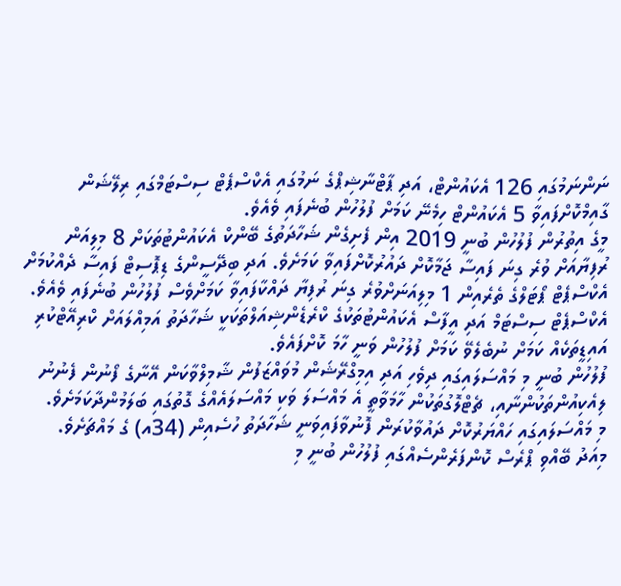ނަންނަމުގައި 126 އެކައުންޓް، އަދި ޕާޓްނާޝިޕްގެ ނަމުގައި އެކްސްޕެޓް ސިސްޓަމްގައި ރިލޭޝަން ގާއިމްކޮށްފައިވާ 5 އެކައުންޓް ހިމެނޭ ކަމަށް ފުލުހުން ބުނެފައި ވެއެވެ.
މީގެ އިތުރުން ފުލުހުން ބުނީ 2019 އިން ފެށިގެން ޝަހާދަތުގެ ބޭންކް އެކައުންޓުތަކަށް 8 މިލިއަން ރުފިޔާއަށް ވުރެ ގިނަ ފައިސާ ޖަމާކޮށް ދައުރުކޮށްފައިވާ ކަމަށެވެ. އަދި ބިދޭސީންގެ ޑިޕޮސިޓް ފައިސާ ދެއްކުމަށް އެކްސްޕެޓް ޕޯޓަލްގެ ތެރެއިން 1 މިލިއަނަށްވުރެ ގިނަ ރުފިޔާ ދައްކާފައިވާ ކަމަށްވެސް ފުލުހުން ބުނެފައި ވެއެވެ.
އެކްސްޕެޓް ސިސްޓަމް އަދި އީފާސް އެކައުންޓުތަކުގެ ކްރެޑެންޝިއަލްތަކަކީ ޝަހާދަތު އަމިއްލައަށް ކްރިއޭޓްކުރި އައިޑީތަކެއް ކަމަށް ނުބެލެވޭ ކަމަށް ފުލުހުން ވަނީ ހާމަ ކޮށްފައެވެ.
ފުލުހުން ބުނީ މި މައްސަލައިގައި ދިވެހި އަދި އިމިގްރޭޝަން މުވައްޒަފުން ޝާމިލްވާކަން އޭނާގެ ފޯނުން ފެނުނު ލިއެކިއުންތަކުންނާއި، ޗެޓްލޮގުތަކުން ހާމަވާތީ އެ މައްސަލަ ވަކި މައްސަލައެއްގެ ގޮތުގައި ބަލަމުންދާކަމަށެވެ.
މި މައްސަލައިގައި ހައްޔަރުކޮށް ދައުވާކުރަން ފޮނުވާފައިވަނީ ޝަހާދަތު ހުސެއިން (34އ) ގެ މައްޗަށެވެ.
މިއަދު ބޭއްވި ޕްރެސް ކޮންފަރެންސެއްގައި ފުލުހުން ބުނީ މި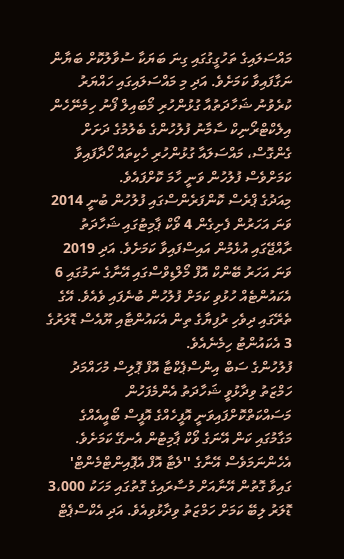މައްސަލައިގެ ތަހުގީގުގައި ގިނަ ބަޔަކާ ސުވާލުކޮށް ބަޔާން ނަގާފައިވާ ކަމަށެވެ. އަދި މި މައްސަލައިގައި ހައްޔަރު ކުރެވުނު ޝަހާދަތުއާ ގުޅުންހުރި މޯބައިލް ފޯނު ހިމެނޭހެން އިލެކްޓްރޯނިކް ސާމާނު ފުލުހުންގެ ބެލުމުގެ ދަށަށް ގެންގޮސް، މައްސަލައާ ގުޅުންހުރި ހެކިތައް ހޯދާފައިވާ ކަމަށްވެސް ފުލުހުން ވަނީ ހާމަ ކޮށްފައެވެ.
މިއަދުގެ ޕްރެސް ކޮންފަރެންސްގައި ފުލުހުން ބުނީ 2014 ވަނަ އަހަރުން ފެށިގެން 4 ވޯކް ޕާމިޓުގައި ޝަހާދަތު ރާއްޖޭގައި އުޅެމުން އައިސްފައިވާ ކަމަށެވެ. އަދި 2019 ވަނަ އަހަރު ބޭންކް އޮފް މޯލްޑިވްސްގައި އޭނާގެ ނަމުގައި 6 އެކައުންޓެއް ހުޅުވި ކަމަށް ފުލުހުން ބުނެފައި ވެއެވެ. އޭގެ ތެރޭގައި ދިވެހި ރުފިޔާގެ ތިން އެކައުންޓާއި ޔޫއެސް ޑޮލަރުގެ 3 އެކައުންޓު ހިމެނެއެވެ.
ފުލުހުންގެ ސަބް އިންސްޕެކްޓާ އޮފް ޕޮލިސް މުހައްމަދު ހަމްޒަތު ވިދާޅުވީ ޝަހާދަތު އެންމެފަހުން މަސައްކަތްކޮށްފައިވަނީ އޮފީހެއްގެ އޮފީސް ބޯއީއެއްގެ މަގާމުގައި ކަން އޭނަގެ ވޯކް ޕާމިޓުން އެނގޭ ކަމަށެވެ.
އެހެންނަމަވެސް އޭނާގެ ''ލެޓާ އޮފް އެޕޮއިންޓްމެންޓް' ގައިވާ ގޮތުން އޭނާއަށް މުސާރައިގެ ގޮތުގައި މަހަކު 3،000 ޑޮލަރު ލިބޭ ކަމަށް ހަމްޒަތު ވިދާޅުވިއެވެ. އަދި އެކްސްޕެޓް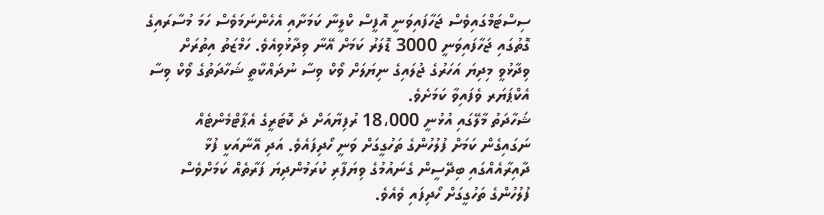ސިސްޓަމްގައިވެސް ޖަހާފައިވަނީ އޮފީސް ކްލީނާ ކަމަށާއި އެހެންނަމަވެސް ހަމަ މުސާރައިގެ ގޮތުގައި ޖަހާފައިވަނީ 3000 ޑޮލަރު ކަމަށް އޭނާ ވިދާޅުވިއެވެ. ހަމްޒަތު އިތުރަށް ވިދާޅުވީ މިދިޔަ އަހަރުގެ ޖުލައިގެ ނިޔަލަށް ވޯކް ވިސާ ނުދައްކާތީ ޝަހާދަތުގެ ވޯކް ވިސާ އެކްޕަޔަރ ވެފައިވާ ކަމަށެވެ.
ޝަހާދަތު މާލޭގައި އުޅުނީ 18،000 ރުފިޔާއަށް ދެ ކޮޓަރީގެ އެޕާޓްމެންޓެއް ނަގައިގެން ކަމަށް ފުލުހުންގެ ތަހުގީގަށް ވަނީ ހޯދިފައެވެ. އަދި އޭނާއަކީ ފުޅާ ދާއިރާއެއްގައި ބިދޭސީން ގެނައުމުގެ ވިޔަފާރި ކުރަމުންދިޔަ ފަރާތެއް ކަމަށްވެސް ފުލުހުންގެ ތަހުގީގަށް ހޯދިފައި ވެއެވެ.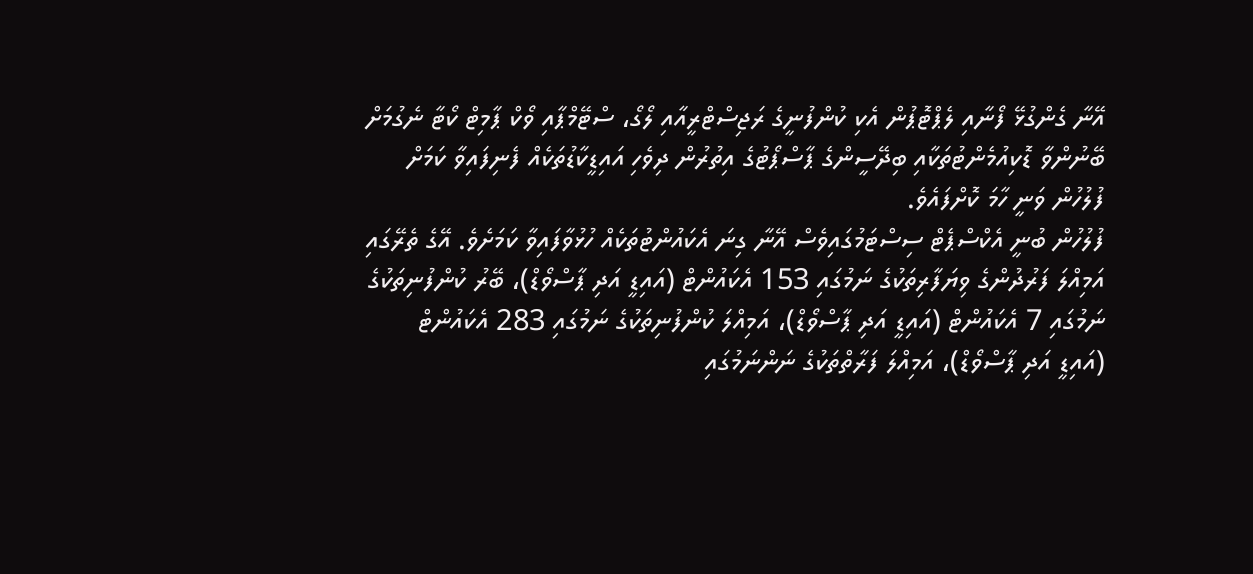އޭނާ ގެންގުޅޭ ފޯނާއި ލެޕްޓޮޕުން އެކި ކުންފުނީގެ ރަޖިސްޓްރީއާއި ލޯގޯ، ސްޓޭމްޕާއި ވޯކް ޕާމިޓް ކޯޓާ ނެގުމަށް ބޭނުންވާ ޑޮކިއުމެންޓުތަކާއި ބިދޭސީންގެ ޕާސްޕޯޓުގެ އިތުރުން ދިވެހި އައިޑީކާޑުތަކެއް ފެނިފައިވާ ކަމަށް ފުލުހުން ވަނީ ހާމަ ކޮށްފައެވެ.
ފުލުހުން ބުނީ އެކްސްޕެޓް ސިސްޓަމުގައިވެސް އޭނާ ގިނަ އެކައުންޓުތަކެއް ހުޅުވާފައިވާ ކަމަށެވެ. އޭގެ ތެރޭގައި އަމިއްލަ ފަރުދުންގެ ވިޔަފާރިތަކުގެ ނަމުގައި 153 އެކައުންޓް (އައިޑީ އަދި ޕާސްވޯޑް)، ބޭރު ކުންފުނިތަކުގެ ނަމުގައި 7 އެކައުންޓް (އައިޑީ އަދި ޕާސްވޯޑް)، އަމިއްލަ ކުންފުނިތަކުގެ ނަމުގައި 283 އެކައުންޓް (އައިޑީ އަދި ޕާސްވޯޑް)، އަމިއްލަ ފަރާތްތަކުގެ ނަންނަމުގައި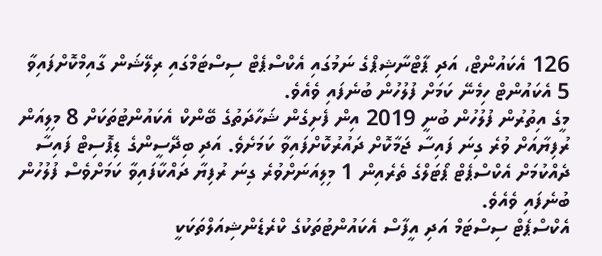126 އެކައުންޓް، އަދި ޕާޓްނާޝިޕްގެ ނަމުގައި އެކްސްޕެޓް ސިސްޓަމްގައި ރިލޭޝަން ގާއިމްކޮށްފައިވާ 5 އެކައުންޓް ހިމެނޭ ކަމަށް ފުލުހުން ބުނެފައި ވެއެވެ.
މީގެ އިތުރުން ފުލުހުން ބުނީ 2019 އިން ފެށިގެން ޝަހާދަތުގެ ބޭންކް އެކައުންޓުތަކަށް 8 މިލިއަން ރުފިޔާއަށް ވުރެ ގިނަ ފައިސާ ޖަމާކޮށް ދައުރުކޮށްފައިވާ ކަމަށެވެ. އަދި ބިދޭސީންގެ ޑިޕޮސިޓް ފައިސާ ދެއްކުމަށް އެކްސްޕެޓް ޕޯޓަލްގެ ތެރެއިން 1 މިލިއަނަށްވުރެ ގިނަ ރުފިޔާ ދައްކާފައިވާ ކަމަށްވެސް ފުލުހުން ބުނެފައި ވެއެވެ.
އެކްސްޕެޓް ސިސްޓަމް އަދި އީފާސް އެކައުންޓުތަކުގެ ކްރެޑެންޝިއަލްތަކަކީ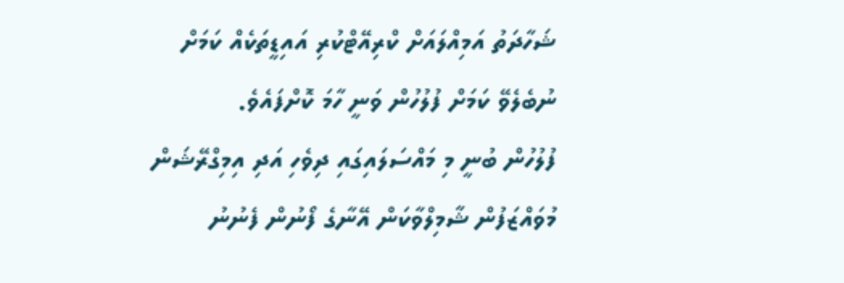ޝަހާދަތު އަމިއްލައަށް ކްރިއޭޓްކުރި އައިޑީތަކެއް ކަމަށް ނުބެލެވޭ ކަމަށް ފުލުހުން ވަނީ ހާމަ ކޮށްފައެވެ.
ފުލުހުން ބުނީ މި މައްސަލައިގައި ދިވެހި އަދި އިމިގްރޭޝަން މުވައްޒަފުން ޝާމިލްވާކަން އޭނާގެ ފޯނުން ފެނުނު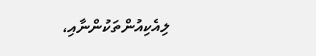ލިއެކިއުންތަކުންނާއި،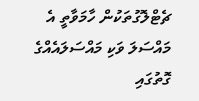ޗެޓްލޮގުތަކުން ހާމަވާތީ އެ މައްސަލަ ވަކި މައްސަލައެއްގެ ގޮތުގައި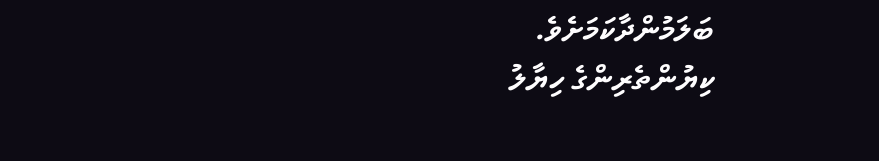ބަލަމުންދާކަމަށެވެ.
ކިޔުންތެރިންގެ ހިޔާލު